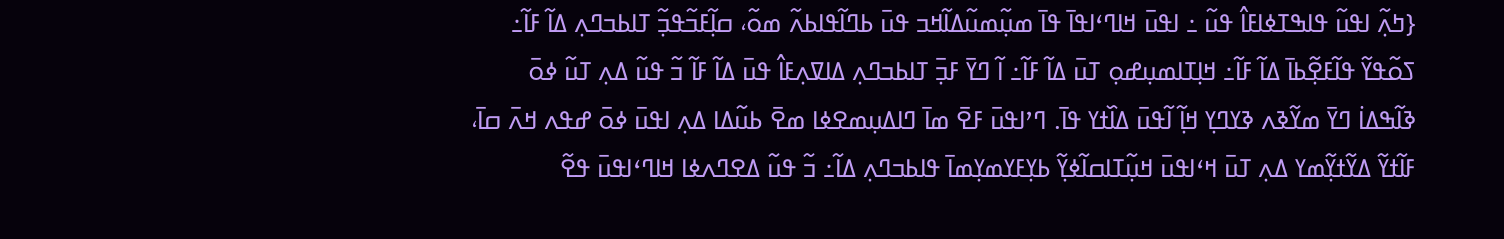{ߤߍ߲߬ ߊߟߎ߬ ߟߊߒߠߦߊߓߊ߮ ߟߎ߬ ߸ ߊߟߎ߫ ߞߊߣߵߊߟߊ߫ ߟߊ߫ ߘߎ߲߬ߘߎ߬ߡߊ߬ߞߏ ߟߎ߫ ߕߣߊ߬ߟߊߕߍ߬ ߘߋ߬، ߛߊ߲߬ߓߏ߬ߟߏ߲߬ ߠߊߕߏߣߍ߲ ߡߊ߬ ߓߊ߬߸ ߖߋ߬ߟߌ߬ ߟߊ߬ߓߐ߲߬ߕߊ߫ ߡߊ߬ ߓߊ߬߸ ߞߊ߲ߠߊߘߎ߲ߝߋ߲ ߠߎ߫ ߡߊ߬ ߓߊ߬߸ ߊ߬ ߣߌ߫ ߓߏ߲߫ ߠߊߕߏߣߍ߲ ߡߊߜߍ߲ߓߊ߮ ߟߎ߫ ߡߊ߬ ߓߊ߬ ߏ߬ ߟߎ߬ ߡߍ߲ ߠߎ߬ ߦߋ߫ ߢߊ߬ߒߡߊ߭ ߣߌ߫ ߘߌ߬ߢߍ ߢߌߣߌ߲ ߞߊ߲߬ ߊ߬ߟߎ߫ ߡߊ߰ߙߌ ߟߊ߫. ߣߴߊߟߎ߫ ߓߐ߫ ߘߊ߫ ߣߊߡߎ߲ߘߐߦߊ ߘߐ߫ ߕߎ߬ߡߊ ߡߍ߲ ߊߟߎ߫ ߦߋ߫ ߝߟߍ ߞߍ߫ ߛߊ߫، ߓߊ߬ߙߌ߬ ߡߌ߬ߙߌ߲߬ߘߌ ߡߍ߲ ߠߎ߫ ߞߵߊߟߎ߫ ߞߎ߲߬ߠߊߛߊ߬ߦߌ߲߬ ߕߌ߲ߓߌߘߌ߲ߘߊ߫ ߟߊߕߏߣߍ߲ ߡߊ߬߸ ߏ߬ ߟߎ߬ ߡߐߣߍߦߊ ߞߊߣߵߊߟߎ߫ ߟߐ߬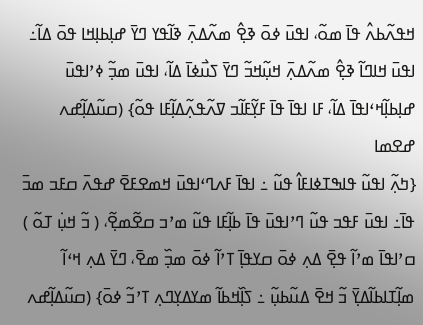ߞߟߍ߬ߕߍ߮ ߟߊ߫ ߘߋ߬، ߊߟߎ߫ ߦߋ߫ ߢߐ߲߮ ߘߍ߬ߡߍ߲߫ ߢߊ߬ߟߌ ߣߌ߫ ߝߊ߲ߕߊ߲ߞߊ ߟߋ߫ ߡߊ߬߸ ߊߟߎ߫ ߞߊߣߊ߬ ߢߐ߲߮ ߘߍ߬ߡߍ߲߫ ߞߎ߲߬ߞߏ߬ ߣߌ߫ ߖߎ߯ߦߊ߫ ߡߊ߬، ߊߟߎ߫ ߘߏ߲߬ ߦߴߊߟߎ߫ ߝߊ߲ߕߊ߲߬ߞߵߊߟߊ߫ ߡߊ߬، ߓߊ ߊߟߊ߫ ߟߊ߫ ߓߌ߲߬ߓߊ߬ߏ ߜߍ߬ߟߍ߲߬ߡߊ߲߬ߓߊ ߟߋ߬} (ߛߎ߬ߡߊ߲߬ߝߍ ߝߐߘߊ
{ߤߍ߲߬ ߊߟߎ߬ ߟߊߒߠߦߊߓߊ߮ ߟߎ߬ ߸ ߊߟߊ߫ ߓߍߣߵߊߟߎ߫ ߞߘߐߓߐ߫ ߝߟߍ߫ ߛߓߏ ߘߏ߫ ߟߊ߫߸ ߊߟߎ߫ ߓߟߏ ߟߎ߬ ߣߴߊߟߎ߫ ߟߊ߫ ߕߊ߲߬ߓߊ ߟߎ߬ ߘߴߏ ߛߐ߬ߘߐ߲߬، ( ߏ߬ ߞߎ߲߭ ߠߋ߬ ) ߛߴߊߟߊ߫ ߘߴߊ߬ ߟߐ߲߫ ߡߍ߲ ߦߋ߫ ߛߌߟߊ߲߫ ߠߴߊ߬ ߦߋ߫ ߘߏ߲߰ ߘߐ߫، ߣߌ߫ ߡߍ߲ ߞߵߊ߬ ߘߊ߲߬ߠߊߕߊ߬ߡߌ߲߫ ߏ߬ ߞߐ߫ ߡߎ߬ߕߎ߲߬ ߸ ߖߊ߲߰ߞߕߊ߬ ߘߌߡߌ߲ߣߍ߲ ߠߴߏ߬ ߦߋ߫} (ߛߎ߬ߡߊ߲߬ߝߍ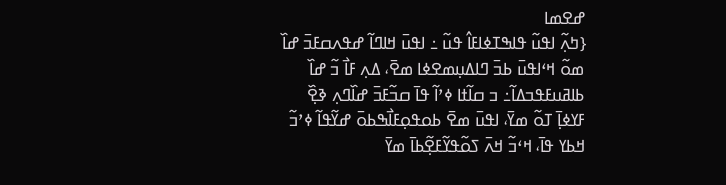ߝߐߘߊ
{ߤߍ߲߬ ߊߟߎ߬ ߟߊߒߠߦߊߓߊ߮ ߟߎ߬ ߸ ߊߟߎ߫ ߞߊߣߊ߬ ߝߟߍߛߓߏ߫ ߝߊ߰ ߘߋ߬ ߞߵߊߟߎ߫ ߕߏ߫ ߣߊߡߎ߲ߘߐߦߊ ߘߐ߫، ߡߍ߲ ߓߊ߯ ߏ߬ ߝߊ߰ ߕߊߥߎߓߟߏߡߊ߬߸ ߏ ߛߊ߬ߙߊ ߦߴߊ߬ ߟߊ߫ ߛߏ߬ߓߏ߫ ߝߊ߰ߣߍ߲ ߢߐ߲߰ ߓߌߦߊ߲߫ ߠߋ߬ ߘߌ߫، ߊߟߎ߫ ߘߐ߫ ߕߋߟߋ߲ߓߊ߯ߒߕߋ߫ ߝߌ߬ߟߊ߬ ߦߴߏ߬ ߞߕߌ ߟߊ߫، ߞߵߏ߬ ߞߍ߫ ߖߋ߬ߟߌ߬ߓߐ߲߬ߕߊ߫ ߘߌ߫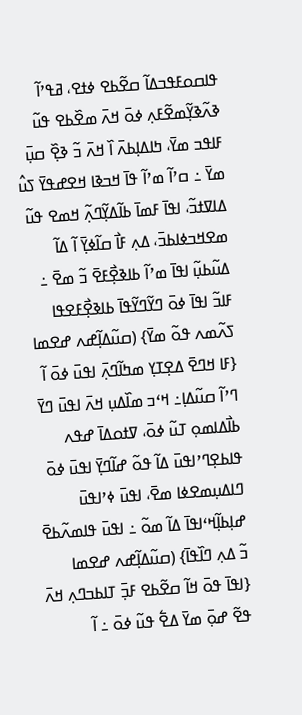ߟߊߛߋߓߟߏߡߊ߬ ߛߐ߬ߕߐ ߦߙߐ، ߥߟߴߊ߬ ߢߍ߬ߢߌ߲߬ߘߐ߬ߓߍ߲ ߦߋ߫ ߞߍ߫ ߘߐ߰ߕߐ ߟߎ߬ ߓߊߟߏ ߘߌ߫، ߤߊߡߊ߲ߕߍ߫ ߊ߰ ߞߍ߫ ߏ߬ ߢߐ߲߰ ߛߎ߲߫ ߘߌ߫ ߸ ߛߴߊ߬ ߘߴߊ߬ ߟߊ߫ ߞߏߢߊ ߞߐߝߟߌ߫ ߖߎ߮ ߡߊߜߙߏ߬، ߊߟߊ߫ ߓߘߊ߫ ߕߊ߬ߡߌ߲߬ߣߍ߲߬ ߞߘߐ ߟߎ߬ ߘߐߞߏߦߊߕߏ߫، ߡߍ߲ ߓߊ߯ ߛߊ߬ߦߌ߲߫ ߊ߬ ߡߊ߬ ߡߎ߬ߕߎ߲߬ ߊߟߊ߫ ߘߴߊ߬ ߕߊߢߐ߲߯ߓߐ߫ ߏ߬ ߘߐ߫ ߸ ߓߊߏ߬ ߊߟߊ߫ ߦߋ߫ ߣߌ߬ߣߌ߬ߟߊ߫ ߕߊߢߐ߲߯ߓߐߟߊ ߖߍ߬ߘߍ ߟߋ߬ ߘߌ߫} (ߛߎ߬ߡߊ߲߬ߝߍ ߝߐߘߊ
{ߓߊ ߞߣߐ߫ ߡߐ߲ߠߌ߲ ߘߤߊ߬ߣߍ߲߫ ߊߟߎ߫ ߦߋ߫ ߊ߬ ߣߴߊ߬ ߛߎ߬ߡߊ߲߸ ߞߵߏ ߘߊ߰ߡߎ߲ ߞߍ߫ ߊߟߎ߫ ߣߌ߫ ߕߊ߯ߡߊߘߋ߲ ߠߎ߬ ߦߋ߫، ߜߙߋߡߊ߫ ߝߟߍ ߟߊߕߐ߲ߣߴߊߟߎ߫ ߡߊ߬ ߟߋ߬ ߝߊ߬ߣߌ߲߫ ߊߟߎ߫ ߦߋ߫ ߣߊߡߎ߲ߘߐߦߊ ߘߐ߫، ߊߟߎ߫ ߦߴߊߟߎ߫ ߝߊ߲ߕߊ߲߬ߞߵߊߟߊ߫ ߡߊ߬ ߘߋ߬ ߸ ߊߟߎ߫ ߟߊߘߍ߬ߕߐ߫ ߏ߬ ߡߍ߲ ߣߊ߰ߟߊ߫} (ߛߎ߬ߡߊ߲߬ߝߍ ߝߐߘߊ
{ߊߟߊ߫ ߟߋ߫ ߞߊ߬ ߛߐ߬ߕߐ ߓߏ߲߫ ߠߊߕߏߣߍ߲ ߞߍ߫ ߟߐ߬ ߝߋ߲߫ ߘߌ߫ ߡߐ߱ ߟߎ߬ ߦߋ߫ ߸ ߊ߬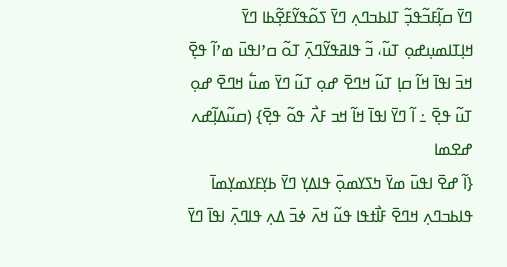ߣߌ߫ ߛߊ߲߬ߓߏ߬ߟߏ߲߬ ߠߊߕߏߣߍ߲ ߣߌ߫ ߖߋ߬ߟߌ߬ߓߐ߲߬ߕߊ ߣߌ߫ ߞߊ߲ߠߊߘߎ߲ߝߋ߲ ߠߎ߬، ߏ߬ ߟߊߥߟߌ߬ߣߍ߲߫ ߠߋ߬ ߛߴߊߟߎ߫ ߘߴߊ߬ ߟߐ߲߫ ߞߏ߫ ߊߟߊ߫ ߞߊ߬ ߛߊ߲ ߠߎ߬ ߞߣߐ߫ ߝߋ߲ ߠߎ߬ ߣߌ߫ ߘߎ߱ ߞߣߐ߫ ߝߋ߲ ߠߎ߬ ߟߐ߲߫ ߸ ߊ߬ ߣߌ߫ ߊߟߊ߫ ߞߊ߬ ߞߏ ߓߍ߯ ߟߋ߬ ߟߐ߲߫} (ߛߎ߬ߡߊ߲߬ߝߍ ߝߐߘߊ
{ߊ߬ ߝߐ߫ ߊߟߎ߫ ߘߌ߫ ߤߖߌߘߋ߲߫ ߟߊߡߌ߲ ߣߌ߫ ߕߌ߲ߓߌߘߌ߲ߘߊ߫ ߟߊߕߏߣߍ߲ ߞߣߐ߫ ߓߊ߯ߙߟߊ ߟߎ߬ ߞߍ߫ ߦߏ߫ ߡߍ߲ ߟߊߣߍ߲߫ ߊߟߊ߫ ߣߌ߫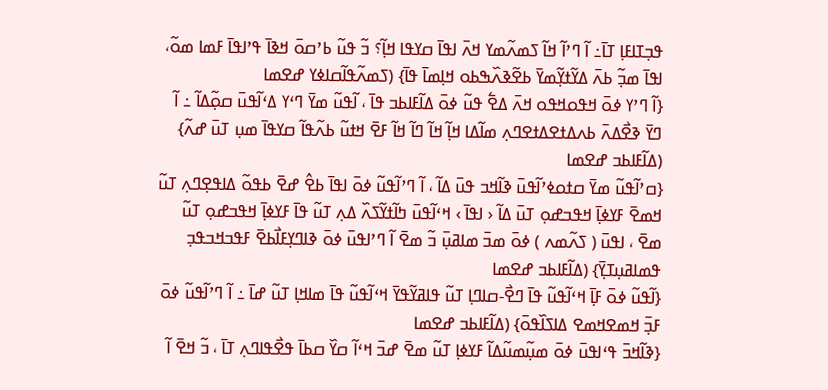ߟߏ߲ߠߊߓߊ߲ ߠߊ߫߸ ߊ߬ ߣߴߊ߬ ߞߊ߬ ߖߘߍ߬ߘߌ ߞߍ߫ ߊߟߊ߫ ߛߌߟߊ ߞߊ߲߬؟ ߏ߬ ߟߎ߬ ߕߴߛߋ߫ ߞߢߊ߫ ߟߴߊߟߊ߫ ߓߘߊ ߘߋ߬، ߊߟߊ߫ ߘߏ߲߬ ߕߍ߫ ߡߌ߬ߙߌ߲߬ߘߌ߫ ߕߐ߬ߢߍ߰ߒߕߋ ߞߊ߲ߘߊ߫ ߟߊ߫} (ߖߘߍ߬ߟߊ߬ߛߊߦߌ ߝߐߘߊ
{ߊ߬ ߣߴߌ ߦߋ߫ ߞߟߋߞߟߋ ߞߍ߫ ߡߐ߱ ߟߎ߬ ߦߋ߫ ߡߊ߬ߓߊߕߏ ߟߊ߫ ، ߊ߬ߟߎ߬ ߘߌ߫ ߣߵߌ ߡߵߊ߬ߟߎ߫ ߛߋ߲߬ߡߊ߬ ߸ ߊ߬ ߣߌ߫ ߢߐ߯ߡߍ߫ ߕߍߡߙߐߡߙߐߣߍ߲ ߘߊ߬ߡߊ ߞߊ߲߬ ߞߊ߬ ߣߊ߬ ߞߊ߬ ߓߐ߫ ߞߙߎ߬ ߕߍ߬ߟߊ߬ ߛߌߟߊ߫ ߘߎ߲ ߠߎ߫ ߝߍ߬} (ߡߊ߬ߓߊߕߏ ߝߐߘߊ
{ߛߴߊ߬ߟߎ߬ ߘߌ߫ ߛߙߋߦߴߊ߬ߟߎ߫ ߢߊ߬ߞߏ ߟߎ߫ ߡߊ߬ ، ߊ߬ ߣߴߊ߬ߟߎ߬ ߦߋ߫ ߊߟߊ߫ ߕߐ߮ ߝߐ߫ ߕߟߋ߬ ߡߊߟߐ߲ߣߍ߲ ߠߎ߬ ߞߘߐ߫ ߓߌߦߊ߲߫ ߞߟߏߝߋ߲ ߠߎ߫ ߡߊ߬ ‹ ߊߟߊ߫ › ߞߵߊ߬ߟߎ߫ ߤߊ߬ߙߌ߬ߖߍ߰ ߡߍ߲ ߠߎ߬ ߟߊ߫ ߓߌߦߊ߲߫ ߞߟߏߝߋ߲ ߠߎ߬ ߘߐ߫ ، ߊߟߎ߫ ( ߖߍ߬ߘߍ ) ߦߋ߫ ߘߏ߫ ߘߊߥߎ߲߫ ߏ߬ ߘߐ߫ ߊ߬ ߣߴߊߟߎ߫ ߦߋ߫ ߢߊߣߌ߲ߓߊ߯ߕߐ߫ ߓߟߏߞߏߟߏ߲ ߟߘߊߥߎ߲ߠߌ߲߫} (ߡߊ߬ߓߊߕߏ ߝߐߘߊ
{ߊ߬ߟߎ߬ ߦߋ߫ ߓߊ߲߫ ߞߵߊ߬ߟߎ߬ ߟߊ߫ ߣߐ߯-ߛߊߣߊ߲ ߠߎ߬ ߟߊߥߌ߬ߟߌ߫ ߞߵߊ߬ߟߎ߬ ߟߊ߫ ߘߊߞߊ߲ ߠߎ߬ ߝߊ߫ ߸ ߊ߬ ߣߴߊ߬ߟߎ߬ ߦߋ߫ ߓߏ߲߫ ߞߘߐߞߘߐ ߡߊߖߊ߰ߟߋ߫} (ߡߊ߬ߓߊߕߏ ߝߐߘߊ
{ߢߊ߬ߞߏ߫ ߟߵߊߟߎ߫ ߦߋ߫ ߘߎ߲߬ߘߎ߬ߡߊ߬ ߓߌߦߊ߲ ߠߎ߬ ߘߐ߫ ߝߏ߫ ߞߵߊ߬ ߛߌ߰ ߛߕߊ߫ ߟߐ߯ߟߊߣߍ߲ ߠߊ߫ ، ߏ߬ ߞߐ߫ ߊ߬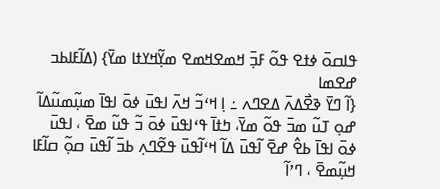ߟߊߛߋ߫ ߦߙߐ ߟߋ߬ ߓߏ߲߫ ߞߘߐߞߘߐ ߘߌ߲߬ߞߌߙߊ ߘߌ߫} (ߡߊ߬ߓߊߕߏ ߝߐߘߊ
{ߊ߬ ߣߌ߫ ߢߐ߯ߡߍ߫ ߡߐߣߍ ߸ ߊ߲ ߞߵߏ߬ ߞߍ߫ ߊߟߎ߫ ߦߋ߫ ߊߟߊ߫ ߘߎ߲߬ߘߎ߬ߡߊ߬ ߝߋ߲ ߠߎ߬ ߘߏ߫ ߟߋ߬ ߘߌ߫، ߤߙߊ߫ ߟߵߊߟߎ߫ ߦߋ߫ ߏ߬ ߟߎ߬ ߘߐ߫ ، ߊߟߎ߫ ߦߋ߫ ߊߟߊ߫ ߕߐ߮ ߝߐ߫ ߊ߬ߟߎ߫ ߡߊ߬ ߞߵߊ߬ߟߎ߫ ߟߐ߬ߣߍ߲ ߕߏ߫ ߊ߬ߟߎ߫ ߛߋ߲߬ ߛߊ߬ߓߊ ߞߎ߲߬ߘߐ߫ ، ߣߴߊ߬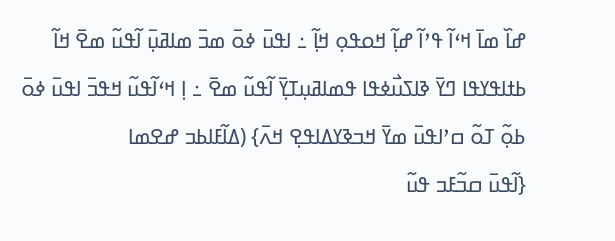ߝߊ߰ ߘߊ߫ ߞߵߊ߬ ߟߴߊ߬ ߝߊ߲߬ ߞߋߟߋ߲ ߞߊ߲߬ ߸ ߊߟߎ߫ ߦߋ߫ ߘߏ߫ ߘߊߥߎ߲߫ ߊ߬ߟߎ߬ ߘߐ߫ ߞߊ߬ ߕߙߊߟߌߟߊ ߣߌ߫ ߢߊߖߎ߯ߦߟߊ ߟߘߊߥߎ߲ߠߌ߲߫ ߊ߬ߟߎ߬ ߘߐ߫ ߸ ߊ߲ ߞߵߊ߬ߟߎ߬ ߞߟߏ߫ ߊߟߎ߫ ߦߋ߫ ߕߋ߲߬ ߠߋ߬ ߛߴߊߟߎ߫ ߘߌ߫ ߞߏߢߌߡߊߟߐ߲ ߞߍ߫} (ߡߊ߬ߓߊߕߏ ߝߐߘߊ
{ߊ߬ߟߎ߫ ߛߏ߬ߓߏ ߟߎ߬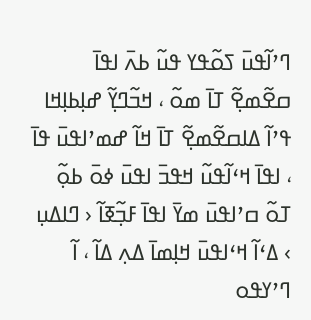ߣߴߊ߬ߟߎ߫ ߖߋ߬ߟߌ ߟߎ߬ ߕߍ߫ ߊߟߊ߫ ߛߐ߬ߘߐ߲߬ ߠߊ߫ ߘߋ߬ ، ߞߏ߬ߣߌ߲߬ ߝߊ߲ߕߊ߲ߞߊ ߟߴߊ߬ ߡߊߛߐ߬ߘߐ߲߬ ߠߊ߫ ߞߊ߬ ߝߘߴߊߟߎ߫ ߟߊ߫ ، ߊߟߊ߫ ߞߵߊ߬ߟߎ߬ ߞߟߏ߫ ߊߟߎ߫ ߦߋ߫ ߕߋ߲߬ ߠߋ߬ ߛߴߊߟߎ߫ ߘߌ߫ ߊߟߊ߫ ߓߏ߲߬ߧߊ߬ ‹ ߣߊߡߎ߲ › ߡߵߊ߬ ߞߵߊߟߎ߫ ߞߊ߲ߘߊ߫ ߡߍ߲ ߡߊ߬ ، ߊ߬ ߣߴߌߟߋ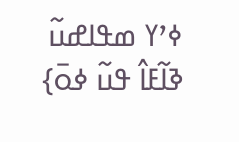ߦߴߌ ߘߟߊߝߎ߬ ߢߊ߬ߓߊ߮ ߟߎ߬ ߦߋ߫}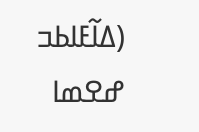(ߡߊ߬ߓߊߕߏ ߝߐߘߊ